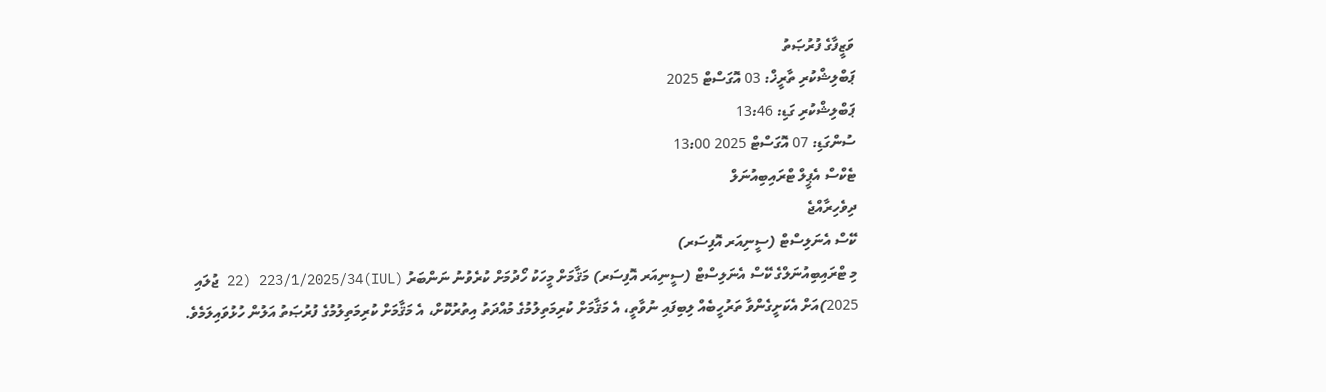ވަޒީފާގެ ފުރުޞަތު
ޕަބްލިޝްކުރި ތާރީޚް: 03 އޮގަސްޓް 2025
ޕަބްލިޝްކުރި ގަޑި: 13:46
ސުންގަޑި: 07 އޮގަސްޓް 2025 13:00
ޓެކްސް އެޕީލް ޓްރައިބިއުނަލް
ދިވެހިރާއްޖެ
ކޭސް އެނަލިސްޓް (ސީނިއަރ އޮފިސަރ)
މި ޓްރައިބިއުނަލްގެ ކޭސް އެނަލިސްޓް (ސީނިއަރ އޮފިސަރ) މަޤާމަށް މީހަކު ހޯދުމަށް ކުރެވުނު ނަންބަރު (IUL)223/1/2025/34 (22 ޖުލައި 2025)އަށް އެކަށީގެންވާ ތަރުހީބެއް ލިބިފައި ނުވާތީ، އެ މަޤާމަށް ކުރިމަތިލުމުގެ މުއްދަތު އިތުރުކޮށް، އެ މަޤާމަށް ކުރިމަތިލުމުގެ ފުރުޞަތު އަލުން ހުޅުވައިލަމެވެ.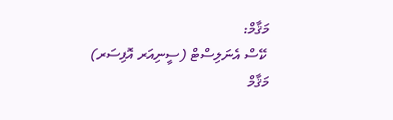މަޤާމް:
 ކޭސް އެނަލިސްޓް (ސީނިއަރ އޮފިސަރ)
މަޤާމް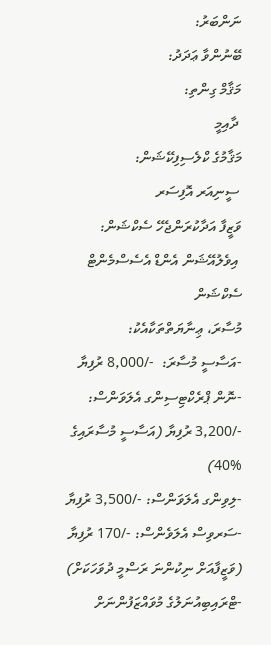ނަންބަރު:
ބޭނުންވާ ޢަދަދު:
މަޤާމް ގިންތި:
 ދާއިމީ
މަޤާމުގެ ކްލެސިފިކޭޝަން:
 ސީނިއަރ އޮފިސަރ
ވަޒީފާ އަދާކުރަންޖެހޭ ސެކްޝަން:
 އިވެލުއޭޝަން އެންޑް އެސެސްމެންޓް ސެކްޝަން
މުސާރަ، ޢިނާޔަތްތަކާއެކު:
-އަސާސީ މުސާރަ:  -/8,000 ރުފިޔާ
-ނޮން ޕްރެކްޓިސިންގ އެލަވަންސް: -/3,200 ރުފިޔާ (އަސާސީ މުސާރައިގެ %40)
-ލިވިންގ އެލަވަންސް: -/3,500 ރުފިޔާ
-ސަރވިސް އެލަވެންސް: -/170 ރުފިޔާ (ވަޒީފާއަށް ނިކުންނަ ރަސްމީ ދުވަހަކަށް)
-ޓްރައިބިއުނަލުގެ މުވައްޒަފުންނަށް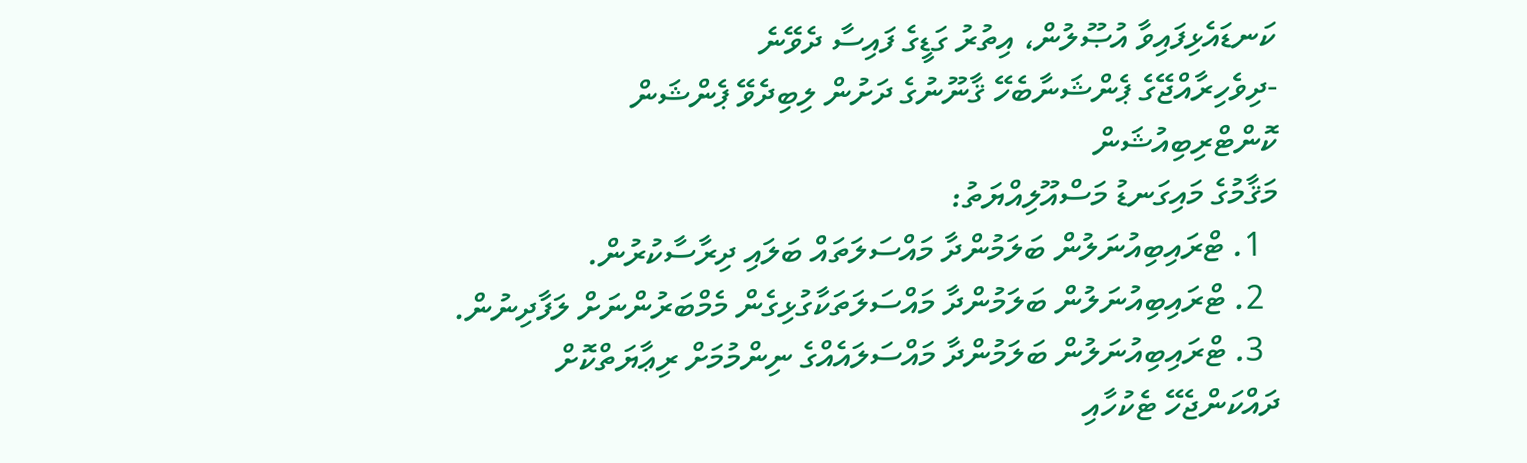ކަނޑައެޅިފައިވާ އުޞޫލުން، އިތުރު ގަޑީގެ ފައިސާ ދެވޭނެ
-ދިވެހިރާއްޖޭގެ ޕެންޝަނާބެހޭ ޤާނޫނުގެ ދަށުން ލިބިދެވޭ ޕެންޝަން ކޮންޓްރިބިއުޝަން
މަޤާމުގެ މައިގަނޑު މަސްއޫލިއްޔަތު:
  1. ޓްރައިބިއުނަލުން ބަލަމުންދާ މައްސަލަތައް ބަލައި ދިރާސާކުރުން.
  2. ޓްރައިބިއުނަލުން ބަލަމުންދާ މައްސަލަތަކާގުޅިގެން މެމްބަރުންނަށް ލަފާދިނުން.
  3. ޓްރައިބިއުނަލުން ބަލަމުންދާ މައްސަލައެއްގެ ނިންމުމަށް ރިޢާޔަތްކޮށް ދައްކަންޖެހޭ ޓެކުހާއި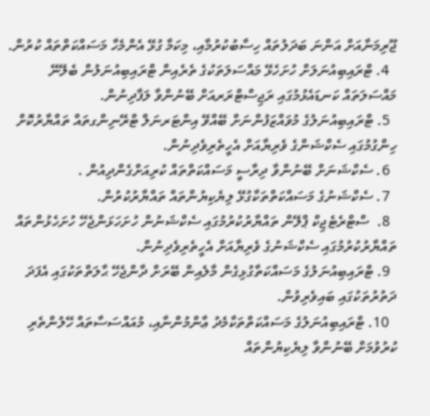ޖޫރިމަނާއަށް އަންނަ ބަދަލުތައް ހިސާބުކުރުމާއި، މިކަމާ ގުޅޭ އެންމެހާ މަސައްކަތްތައް ކުރުން.
  4. ޓްރައިބިއުނަލަށް ހުށަހެޅޭ މައްސަލަތަކުގެ ތެރެއިން ޓްރައިބިއުނަލުން ބެލޭނޭ  މައްސަލަތައް ކަނޑައެޅުމުގައި ރަޖިސްޓްރަރއަށް ބޭނުންވާ ލަފާދިނުން.
  5. ޓްރައިބިއުނަލުގެ މުވައްޒަފުންނަށް ބޭއްވޭ އިންޓަރނަލް ޓްރޭނިންގތައް ތައްޔާރުކޮށް ހިންގުމުގައި ސެކްޝަންގެ ވެރިޔާއަށް އެހީތެރިވެދިނުން.
  6. ސެކްޝަނަށް ބޭނުންވާ ދިރާސީ މަސައްކަތްތައް ކުރިއަށްގެންދިއުން .
  7. ސެކްޝަނުގެ މަސައްކަތްތަކާގުޅޭ ލިޔެކިޔުންތައް ތައްޔާރުކުރުން.
  8.  ސްޓްރެޓެޖިކް ޕްލޭން ތައްޔާރުކުރުމުގައި ސެކްޝަނުން ހުށަހަޅަންޖެހޭ ހުށަހެޅުންތައް ތައްޔާރުކުރުމުގައި ސެކްޝަނުގެ ވެރިޔާއަށް އެހީތެރިވެދިނުން.
  9. ޓްރައިބިއުނަލުގެ މަސައްކަތާގުޅިގެން މާލެއިން ބޭރަށް ދާންޖެހޭ ޙާލަތްތަކުގައި އެފަދަ ދަތުރުތަކުގައި ބައިވެރިވުން.
  10. ޓްރައިބިއުނަލުގެ މަސައްކަތްތަކާމެދު ޢާންމުންނާއި، މުއައްސަސާތައް ހޭލުންތެރި ކުރުވުމަށް ބޭނުންވާ ލިޔެކިޔުންތައް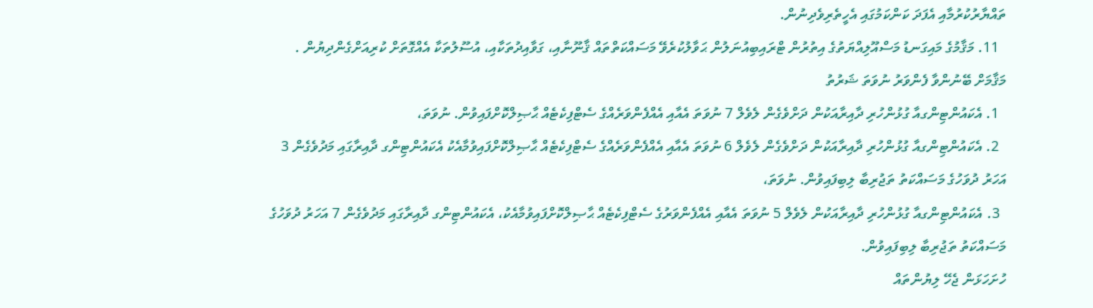ތައްޔާރުކުރުމާއި އެފަދަ ކަންކަމުގައި އެހީތެރިވެދިނުން.
  11. މަޤާމުގެ މައިގަނޑު މަސްއޫލިއްޔަތުގެ އިތުރުން ޓްރައިބިއުނަލުން ޙަވާލުކުރެވޭ މަސައްކަތްތައް ޤާނޫނާއި، ގަވާއިދުތަކާއި، އުސޫލުތަކާ އެއްގޮތަށް ކުރިއަށްގެންދިޔުން .
މަޤާމަށް ބޭނުންވާ ފެންވަރު ނުވަތަ ޝަރުތު
  1. އެކައުންޓިންގއާ ގުޅުންހުރި ދާއިރާއަކުން ދަށްވެގެން ލެވެލް 7 ނުވަތަ އެއާއި އެއްފެންވަރެއްގެ ސެޓްފިކެޓެއް ޙާޞިލްކޮށްފައިވުން. ނުވަތަ،
  2. އެކައުންޓިންގއާ ގުޅުންހުރި ދާއިރާއަކުން ދަށްވެގެން ލެވެލް 6 ނުވަތަ އެއާއި އެއްފެންވަރެއްގެ ސެޓްފިކެޓެއް ޙާޞިލްކޮށްފައިވުމާއެކު އެކައުންޓިންގ ދާއިރާގައި މަދުވެގެން 3 އަހަރު ދުވަހުގެ މަސައްކަތު ތަޖުރިބާ ލިބިފައިވުން. ނުވަތަ،
  3. އެކައުންޓިންގއާ ގުޅުންހުރި ދާއިރާއަކުން ލެވެލް 5 ނުވަތަ އެއާއި އެއްފެންވަރުގެ ސެޓްފިކެޓެއް ޙާޞިލްކޮށްފައިވުމާއެކު، އެކައުންޓިންގ ދާއިރާގައި މަދުވެގެން 7 އަހަރު ދުވަހުގެ މަސައްކަތު ތަޖުރިބާ ލިބިފައިވުން.
ހުށަހަޅަން ޖެހޭ ލިޔުންތައް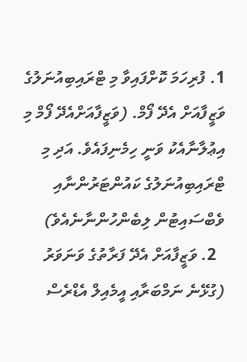1. ފުރިހަމަ ކޮށްފައިވާ މި ޓްރައިބިއުނަލުގެ ވަޒީފާއަށް އެދޭ ފޯމް. (ވަޒީފާއަށްއެދޭ ފޯމް މި އިޢުލާނާއެކު ވަނީ ހިމެނިފައެވެ. އަދި މި ޓްރައިބިއުނަލުގެ ކައުންޓަރުންނާއި ވެބްސައިޓުން ލިބެންހުންނާނެއެވެ)
  2. ވަޒީފާއަށް އެދޭ ފަރާތުގެ ވަނަވަރު (ގުޅޭނެ ނަމްބަރާއި އީމެއިލް އެޑްރެސް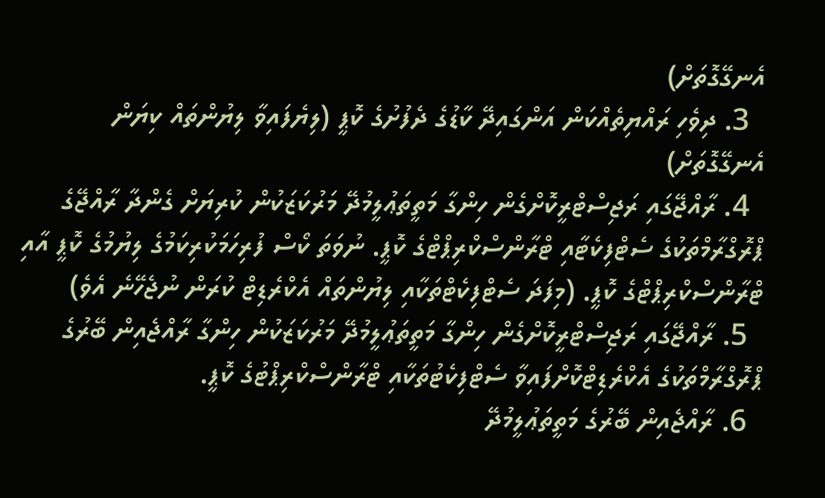އެނގޭގޮތަށް)
  3. ދިވެހި ރައްޔިތެއްކަން އަންގައިދޭ ކާޑުގެ ދެފުށުގެ ކޮޕީ (ލިޔެފައިވާ ލިޔުންތައް ކިޔަން އެނގޭގޮތަށް)
  4. ރާއްޖޭގައި ރަޖިސްޓްރީކޮށްގެން ހިންގާ މަތީތަޢުލީމުދޭ މަރުކަޒަކުން ކުރިޔަށް ގެންދާ ރާއްޖޭގެ ޕްރޮގްރާމްތަކުގެ ސެޓްފިކެޓާއި ޓްރާންސްކްރިޕްޓްގެ ކޮޕީ. ނުވަތަ ކޯސް ފުރިހަމަކުރިކަމުގެ ލިޔުމުގެ ކޮޕީ އާއި ޓްރާންސްކްރިޕްޓްގެ ކޮޕީ. (މިފަދަ ސެޓްފިކެޓްތަކާއި ލިޔުންތައް އެކްރެޑިޓް ކުރަން ނުޖެހޭނެ އެވެ)
  5. ރާއްޖޭގައި ރަޖިސްޓްރީކޮށްގެން ހިންގާ މަތީތަޢުލީމުދޭ މަރުކަޒަކުން ހިންގާ ރާއްޖެއިން ބޭރުގެ ޕްރޮގްރާމްތަކުގެ އެކްރެޑިޓްކޮށްފައިވާ ސެޓްފިކެޓުތަކާއި ޓްރާންސްކްރިޕްޓުގެ ކޮޕީ.
  6. ރާއްޖެއިން ބޭރުގެ މަތީތަޢުލީމުދޭ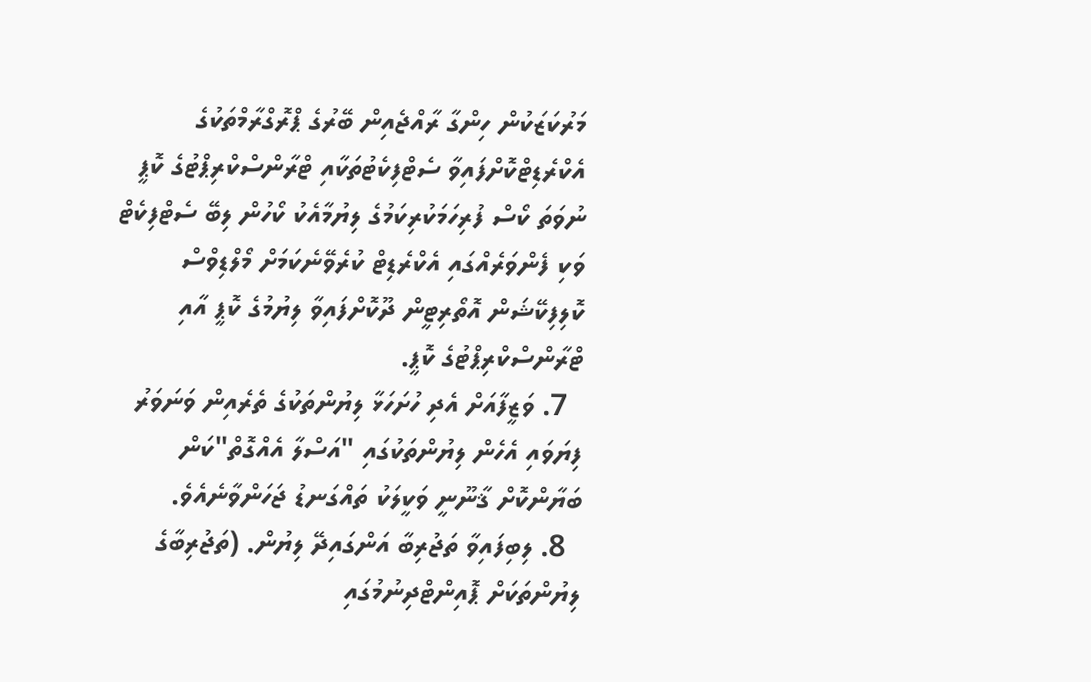މަރުކަޒަކުން ހިންގާ ރާއްޖެއިން ބޭރުގެ ޕްރޮގްރާމްތަކުގެ އެކްރެޑިޓްކޮށްފައިވާ ސެޓްފިކެޓުތަކާއި ޓްރާންސްކްރިޕްޓުގެ ކޮޕީ ނުވަތަ ކޯސް ފުރިހަމަކުރިކަމުގެ ލިޔުމާއެކު ކޯހުން ލިބޭ ސެޓްފިކެޓް ވަކި ފެންވަރެއްގައި އެކްރެޑިޓް ކުރެވޭނެކަމަށް މޯލްޑިވްސް ކޮލިފިކޭޝަން އޮތޯރިޓީން ދޫކޮށްފައިވާ ލިޔުމުގެ ކޮޕީ އާއި ޓްރާންސްކްރިޕްޓުގެ ކޮޕީ.
  7. ވަޒީފާއަށް އެދި ހުށަހަޅާ ލިޔުންތަކުގެ ތެރެއިން ވަނަވަރު ފިޔަވައި އެހެން ލިޔުންތަކުގައި "އަސްލާ އެއްގޮތް"ކަން ބަޔާންކޮށް ޤާނޫނީ ވަކީލަކު ތައްގަނޑު ޖަހަންވާނެއެވެ.
  8. ލިބިފައިވާ ތަޖުރިބާ އަންގައިދޭ ލިޔުން. (ތަޖުރިބާގެ ލިޔުންތަކަށް ޕޮއިންޓްދިނުމުގައި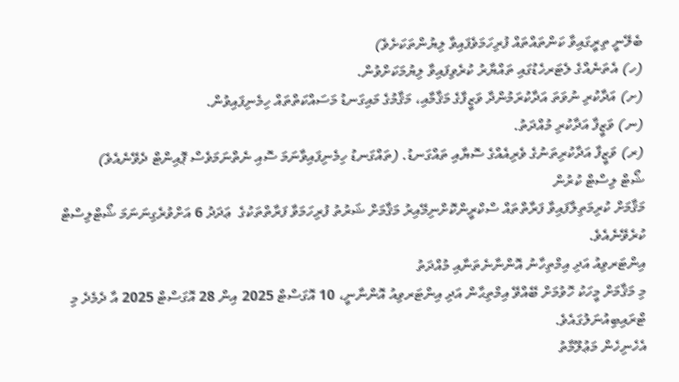ބެލޭނީ ތިރީގައިވާ ކަންތައްތައް ފުރިހަމަވެފައިވާ ލިޔުންތަކަށެވެ)
(ހ) އެތަނެއްގެ ލެޓަރހެޑުގައި ތައްޔާރު ކުރެވިފައިވާ ލިޔުމަކަށްވުން.
(ށ) އަދާކުރި ނުވަތަ އަދާކުރަމުންދާ ވަޒީފާގެ މަޤާމާއި، މަޤާމުގެ މައިގަނޑު މަސައްކަތްތައް ހިމެނިފައިވުން.
(ނ) ވަޒީފާ އަދާކުރި މުއްދަތު.
(ރ) ވަޒީފާ އަދާކުރިތަނުގެ ވެރިއެއްގެ ސޮޔާއި ތައްގަނޑު. (ތައްގަނޑު ހިމެނިފައިވާނަމަ ސޮއި ނެތްނަމަވެސް ޕޮއިންޓް ދެވޭނެއެވެ)
ޝޯޓް ލިސްޓް ކުރުން
މަޤާމަށް ކުރިމަތިލާފައިވާ ފަރާތްތައް ސްކްރީންކޮށްނިމޭއިރު މަޤާމަށް ޝަރުތު ފުރިހަމަވާ ފަރާތްތަކުގެ  ޢަދަދު 6 އަށްވުރެގިނަނަމަ ޝޯޓްލިސްޓް ކުރެވޭނެއެވެ.
އިންޓަރވިއު އަދި އިމްތިހާނު އޮންނާނެތަނާއި މުއްދަތު
މި މަޤާމަށް މީހަކު ހޮވުމަށް ބޭއްވޭ އިމްތިޙާން އަދި އިންޓަރވިއު އޮންނާނީ، 10 އޮގަސްޓް 2025 އިން 28 އޮގަސްޓް 2025 އާ ދެމެދެ މި ޓްރައިބިއުނަލުގައެވެ.
އެހެނިހެން މަޢުލޫމާތު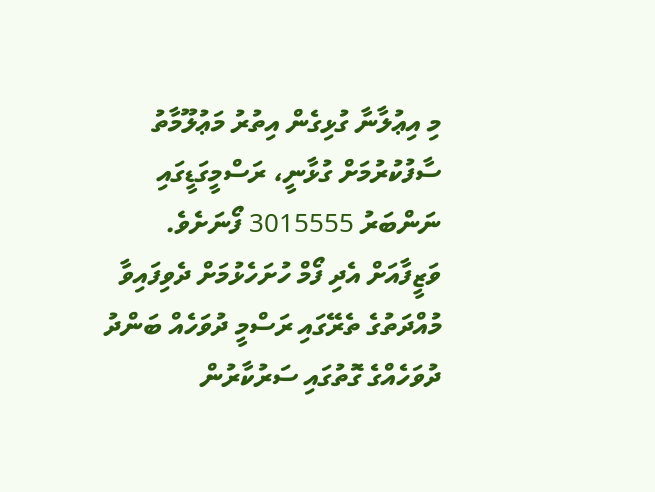މި އިޢުލާނާ ގުޅިގެން އިތުރު މަޢުލޫމާތު ސާފުކުރުމަށް ގުޅާނީ، ރަސްމީގަޑީގައި ނަންބަރު 3015555 ފޯނަށެވެ.
ވަޒީފާއަށް އެދި ފޯމް ހުށަހެޅުމަށް ދެވިފައިވާ މުއްދަތުގެ ތެރޭގައި ރަސްމީ ދުވަހެއް ބަންދު ދުވަހެއްގެ ގޮތުގައި ސަރުކާރުން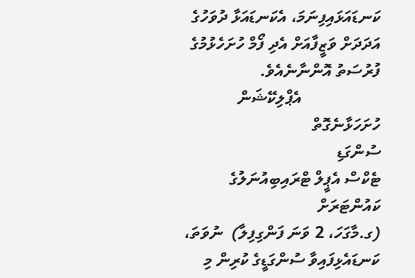ކަނޑައަޅައިފިނަމަ، އެކަނޑައަޅާ ދުވަހުގެ އަދަދަށް ވަޒީފާއަށް އެދި ފޯމް ހުށަހެޅުމުގެ ފުރުސަތު އޮންނާނެއެވެ.
                   އެޕްލިކޭޝަން ހުށަހަޅާނެގޮތް
ސުންގަޑި
ޓެކްސް އެޕީލް ޓްރައިބިއުނަލުގެ ކައުންޓަރަށް
(ގ.މާގަހަ، 2 ވަނަ ފަންގިފިލާ)  ނުވަތަ،
ކަނޑައެޅިފައިވާ ސުންގަޑީގެ ކުރިން މި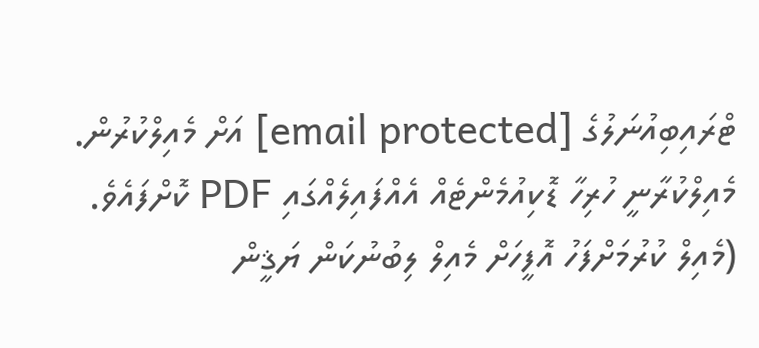ޓްރައިބިއުނަލުގެ [email protected] އަށް މެއިލްކުރުން. މެއިލްކުރާނީ ހުރިހާ ޑޮކިއުމެންޓެއް އެއްފައިލެއްގައި PDF ކޮށްފައެވެ.
(މެއިލް ކުރުމަށްފަހު އޮފީހަށް މެއިލް ލިބުނުކަން ޔަޤީން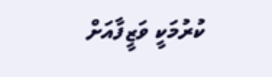ކުރުމަކީ ވަޒީފާއަށް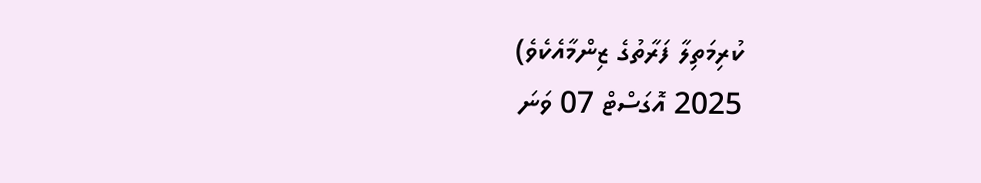ކުރިމަތިލާ ފަރާތުގެ ޒިންމާއެކެވެ)
2025 އޮގަސްޓް 07 ވަނަ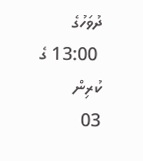ދުވަހުގެ
 13:00 ގެ ކުރިން
03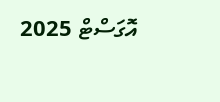އޮގަސްޓް 2025